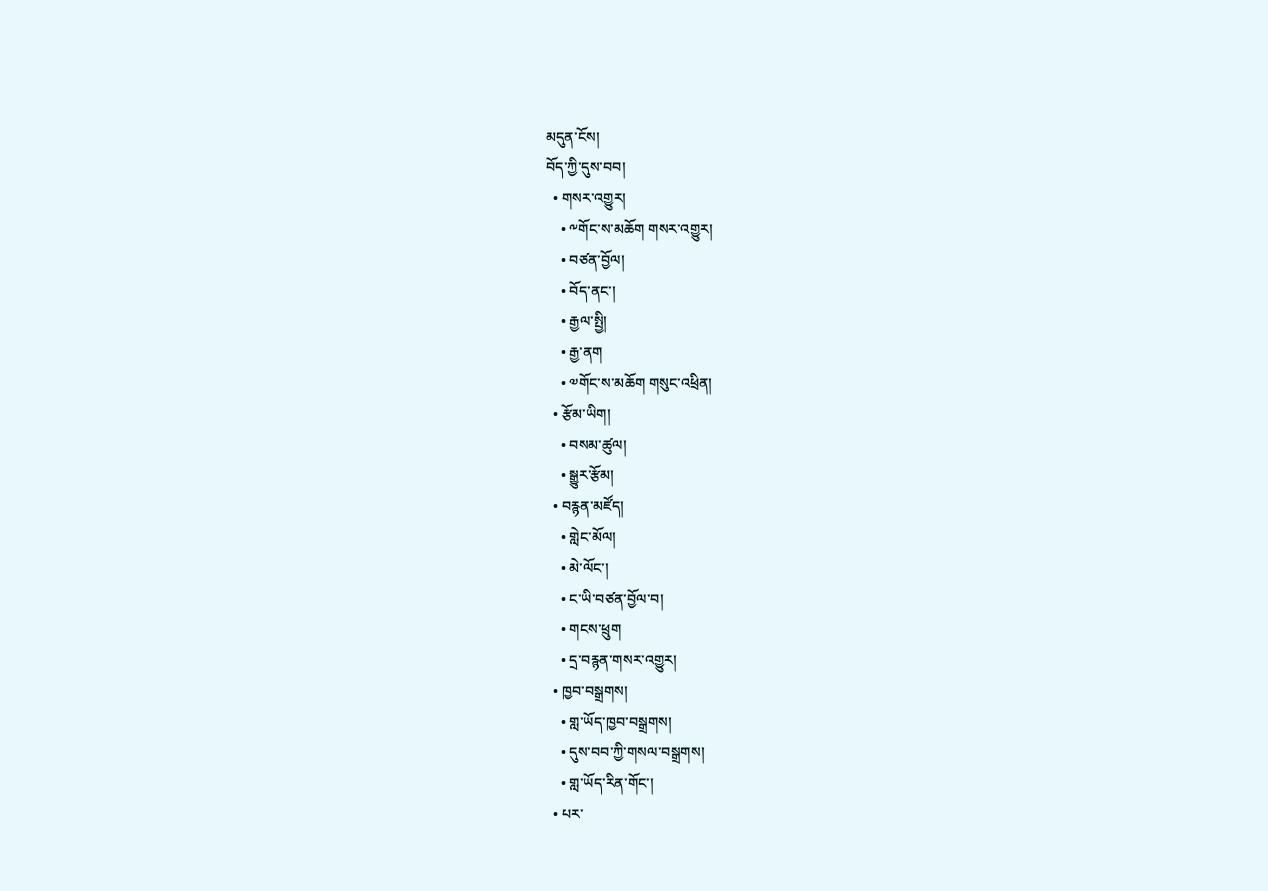མདུན་ངོས།
བོད་ཀྱི་དུས་བབ།
  • གསར་འགྱུར།
    • ༸གོང་ས་མཆོག གསར་འགྱུར།
    • བཙན་བྱོལ།
    • བོད་ནང་།
    • རྒྱལ་སྤྱི།
    • རྒྱ་ནག
    • ༧གོང་ས་མཆོག གསུང་འཕྲིན།
  • རྩོམ་ཡིག།
    • བསམ་ཚུལ།
    • སྒྱུར་རྩོམ།
  • བརྙན་མཛོད།
    • གླེང་མོལ།
    • མེ་ལོང་།
    • ང་ཡི་བཙན་བྱོལ་བ།
    • གངས་ཕྲུག
    • དྲ་བརྙན་གསར་འགྱུར།
  • ཁྱབ་བསྒྲགས།
    • གླ་ཡོད་ཁྱབ་བསྒྲགས།
    • དུས་བབ་ཀྱི་གསལ་བསྒྲགས།
    • གླ་ཡོད་རིན་གོང་།
  • པར་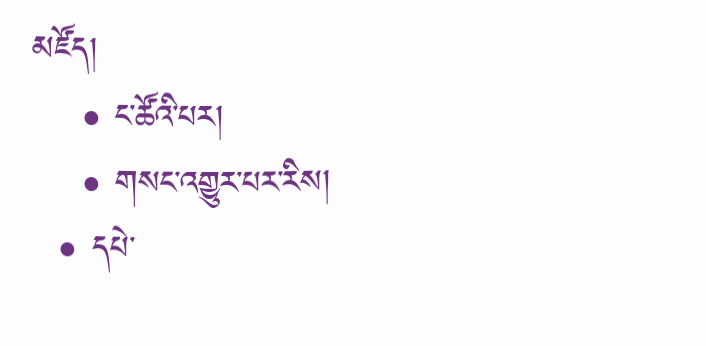མཛོད།
    • ང་ཚོའི་པར།
    • གསང་འགྱུར་པར་རིས།
  • དཔེ་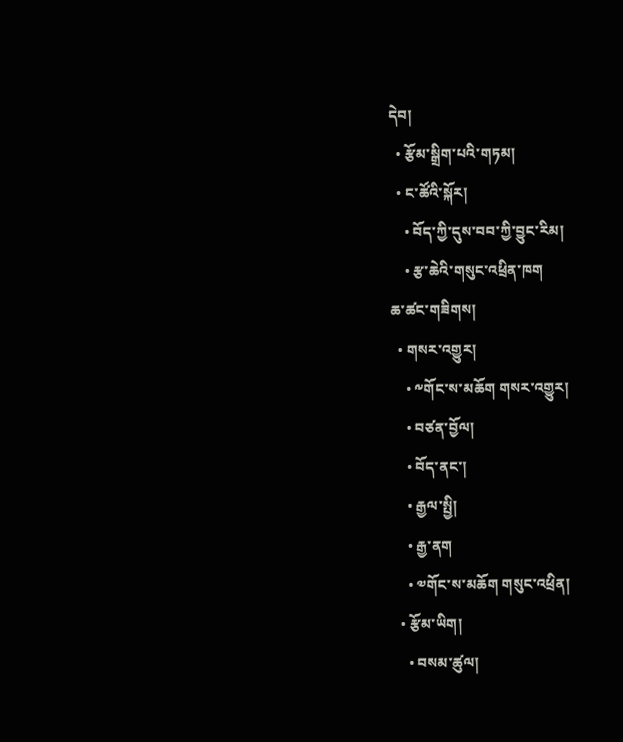དེབ།
  • རྩོམ་སྒྲིག་པའི་གཏམ།
  • ང་ཚོའི་སྐོར།
    • བོད་ཀྱི་དུས་བབ་ཀྱི་བྱུང་རིམ།
    • རྩ་ཆེའི་གསུང་འཕྲིན་ཁག
ཆ་ཚང་གཟིགས།
  • གསར་འགྱུར།
    • ༸གོང་ས་མཆོག གསར་འགྱུར།
    • བཙན་བྱོལ།
    • བོད་ནང་།
    • རྒྱལ་སྤྱི།
    • རྒྱ་ནག
    • ༧གོང་ས་མཆོག གསུང་འཕྲིན།
  • རྩོམ་ཡིག།
    • བསམ་ཚུལ།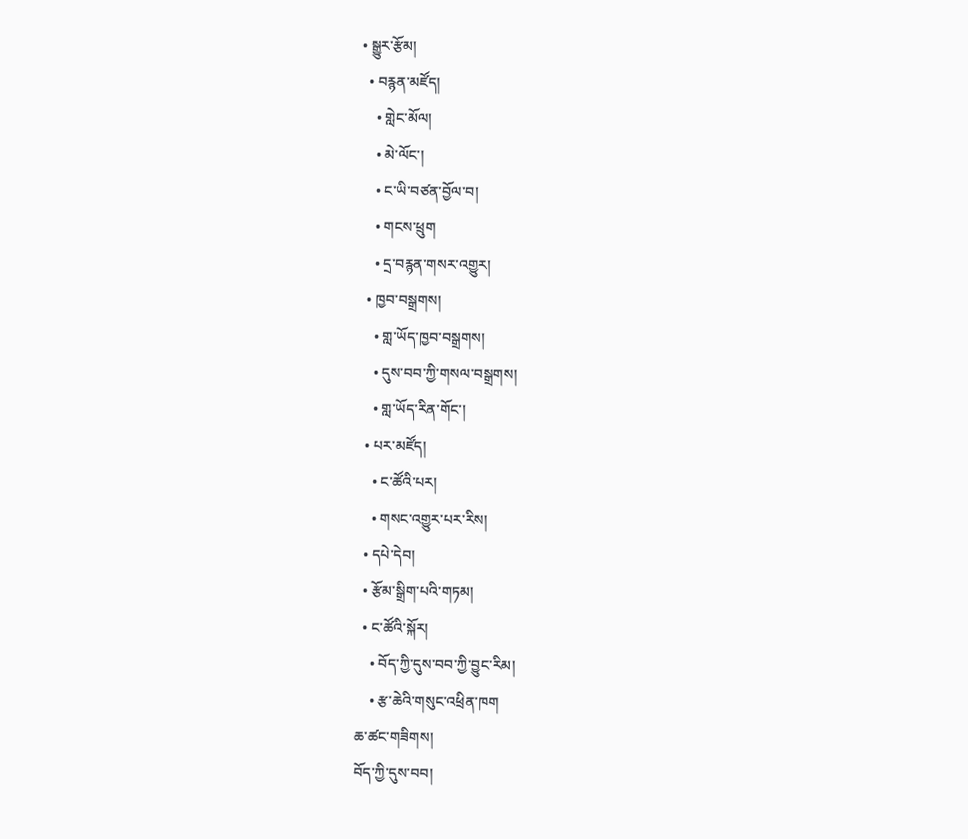• སྒྱུར་རྩོམ།
  • བརྙན་མཛོད།
    • གླེང་མོལ།
    • མེ་ལོང་།
    • ང་ཡི་བཙན་བྱོལ་བ།
    • གངས་ཕྲུག
    • དྲ་བརྙན་གསར་འགྱུར།
  • ཁྱབ་བསྒྲགས།
    • གླ་ཡོད་ཁྱབ་བསྒྲགས།
    • དུས་བབ་ཀྱི་གསལ་བསྒྲགས།
    • གླ་ཡོད་རིན་གོང་།
  • པར་མཛོད།
    • ང་ཚོའི་པར།
    • གསང་འགྱུར་པར་རིས།
  • དཔེ་དེབ།
  • རྩོམ་སྒྲིག་པའི་གཏམ།
  • ང་ཚོའི་སྐོར།
    • བོད་ཀྱི་དུས་བབ་ཀྱི་བྱུང་རིམ།
    • རྩ་ཆེའི་གསུང་འཕྲིན་ཁག
ཆ་ཚང་གཟིགས།
བོད་ཀྱི་དུས་བབ།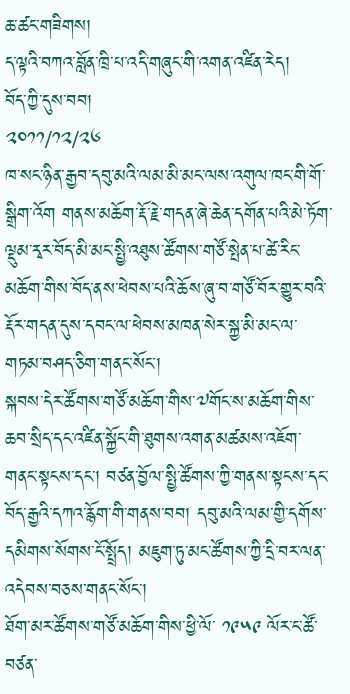ཆ་ཚང་གཟིགས།
ད་ལྟའི་བཀའ་བློན་ཁྲི་པ་འདི་གཞུང་གི་འགན་འཛིན་རེད།
བོད་ཀྱི་དུས་བབ།
༢༠༡༡/༡༢/༢༦
ཁ་སང་ཉིན་རྒྱབ་དབུ་མའི་ལམ་མི་མང་ལས་འགུལ་ཁང་གི་གོ་སྒྲིག་འོག གནས་མཆོག་རྡོ་རྗེ་གདན་ཞེ་ཆེན་དགོན་པའི་མེ་ཏོག་ལྡུམ་རྭར་བོད་མི་མང་སྤྱི་འཐུས་ཚོགས་གཙོ་སྤེན་པ་ཚེ་རིང་མཆོག་གིས་བོད་ནས་ཕེབས་པའི་ཆོས་ཞུ་བ་གཙོ་བོར་གྱུར་བའི་རྡོར་གདན་དུས་དབང་ལ་ཕེབས་མཁན་སེར་སྐྱ་མི་མང་ལ་གཏམ་བཤད་ཅིག་གནང་སོང་།
སྐབས་དེར་ཚོགས་གཙོ་མཆོག་གིས་༧གོང་ས་མཆོག་གིས་ཆབ་སྲིད་དང་འཛིན་སྐྱོང་གི་ཐུགས་འགན་མཚམས་འཇོག་གནང་སྟངས་དང་། བཙན་བྱོལ་སྤྱི་ཚོགས་ཀྱི་གནས་སྟངས་དང་བོད་རྒྱའི་དཀའ་རྙོག་གི་གནས་བབ། དབུ་མའི་ལམ་གྱི་དགོས་དམིགས་སོགས་ངོ་སྤྲོད། མཇུག་ཏུ་མང་ཚོགས་ཀྱི་དྲི་བར་ལན་འདེབས་བཅས་གནང་སོང་།
ཐོག་མར་ཚོགས་གཙོ་མཆོག་གིས་ཕྱི་ལོ་ ༡༩༥༩ ལོར་ང་ཚོ་བཙན་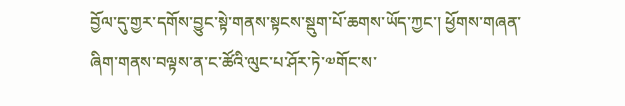བྱོལ་དུ་གྱར་དགོས་བྱུང་སྟེ་གནས་སྟངས་སྡུག་པོ་ཆགས་ཡོད་ཀྱང་། ཕྱོགས་གཞན་ཞིག་གནས་བལྟས་ན་ང་ཚོའི་ལུང་པ་ཤོར་ཏེ་༧གོང་ས་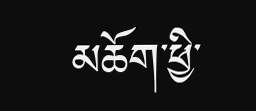མཆོག་ཕྱི་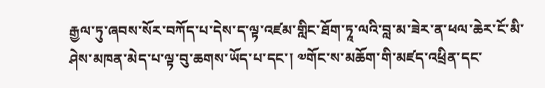རྒྱལ་ཏུ་ཞབས་སོར་བཀོད་པ་དེས་ད་ལྟ་འཛམ་གླིང་ཐོག་ཏཱ་ལའི་བླ་མ་ཟེར་ན་ཕལ་ཆེར་ངོ་མི་ཤེས་མཁན་མེད་པ་ལྟ་བུ་ཆགས་ཡོད་པ་དང་། ༧གོང་ས་མཆོག་གི་མཛད་འཕྲིན་དང་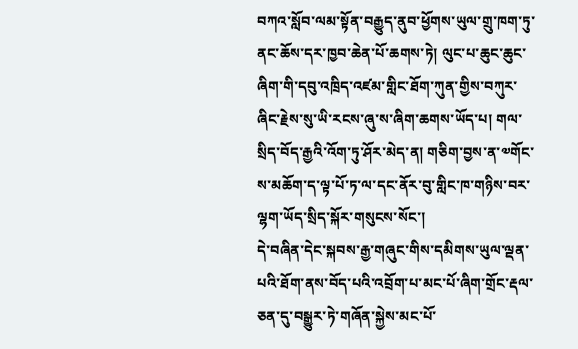བཀའ་སློབ་ལམ་སྟོན་བརྒྱུད་ནུབ་ཕྱོགས་ཡུལ་གྲུ་ཁག་ཏུ་ནང་ཆོས་དར་ཁྱབ་ཆེན་པོ་ཆགས་ཏེ། ལུང་པ་ཆུང་ཆུང་ཞིག་གི་དབུ་འཁྲིད་འཛམ་གླིང་ཐོག་ཀུན་གྱིས་བཀུར་ཞིང་རྗེས་སུ་ཡི་རངས་ཞུ་ས་ཞིག་ཆགས་ཡོད་པ། གལ་སྲིད་བོད་རྒྱའི་འོག་ཏུ་ཤོར་མེད་ན། གཅིག་བྱས་ན་༧གོང་ས་མཆོག་ད་ལྟ་པོ་ཏ་ལ་དང་ནོར་བུ་གླིང་ཁ་གཉིས་བར་ལྷག་ཡོད་སྲིད་སྐོར་གསུངས་སོང་།
དེ་བཞིན་དེང་སྐབས་རྒྱ་གཞུང་གིས་དམིགས་ཡུལ་ལྡན་པའི་ཐོག་ནས་བོད་པའི་འབྲོག་པ་མང་པོ་ཞིག་གྲོང་རྡལ་ཅན་དུ་བསྒྱུར་ཏེ་གཞོན་སྐྱེས་མང་པོ་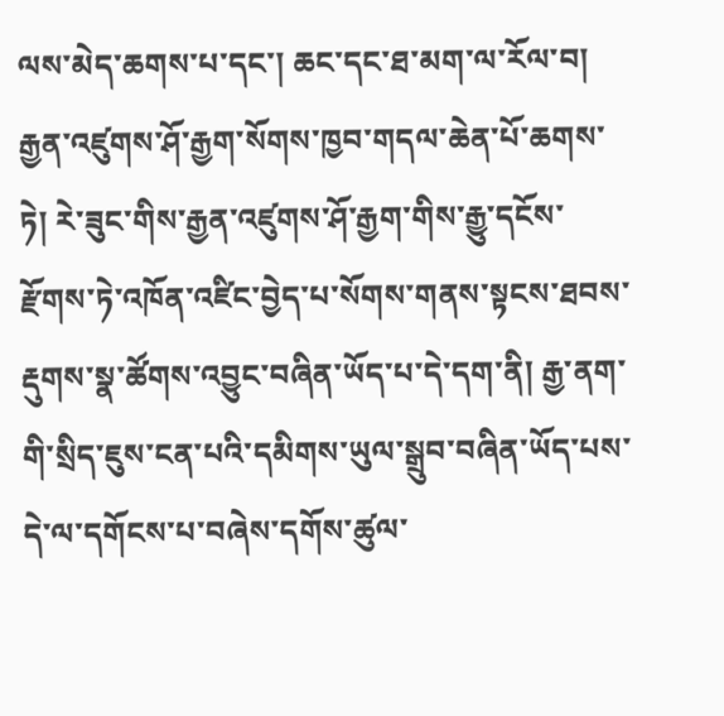ལས་མེད་ཆགས་པ་དང་། ཆང་དང་ཐ་མག་ལ་རོལ་བ། རྒྱན་འཛུགས་ཤོ་རྒྱག་སོགས་ཁྱབ་གདལ་ཆེན་པོ་ཆགས་ཏེ། རེ་ཟུང་གིས་རྒྱན་འཛུགས་ཤོ་རྒྱག་གིས་རྒྱུ་དངོས་རྫོགས་ཏེ་འཁོན་འཛིང་བྱེད་པ་སོགས་གནས་སྟངས་ཐབས་རྡུགས་སྣ་ཚོགས་འབྱུང་བཞིན་ཡོད་པ་དེ་དག་ནི། རྒྱ་ནག་གི་སྲིད་ཇུས་ངན་པའི་དམིགས་ཡུལ་སྒྲུབ་བཞིན་ཡོད་པས་དེ་ལ་དགོངས་པ་བཞེས་དགོས་ཚུལ་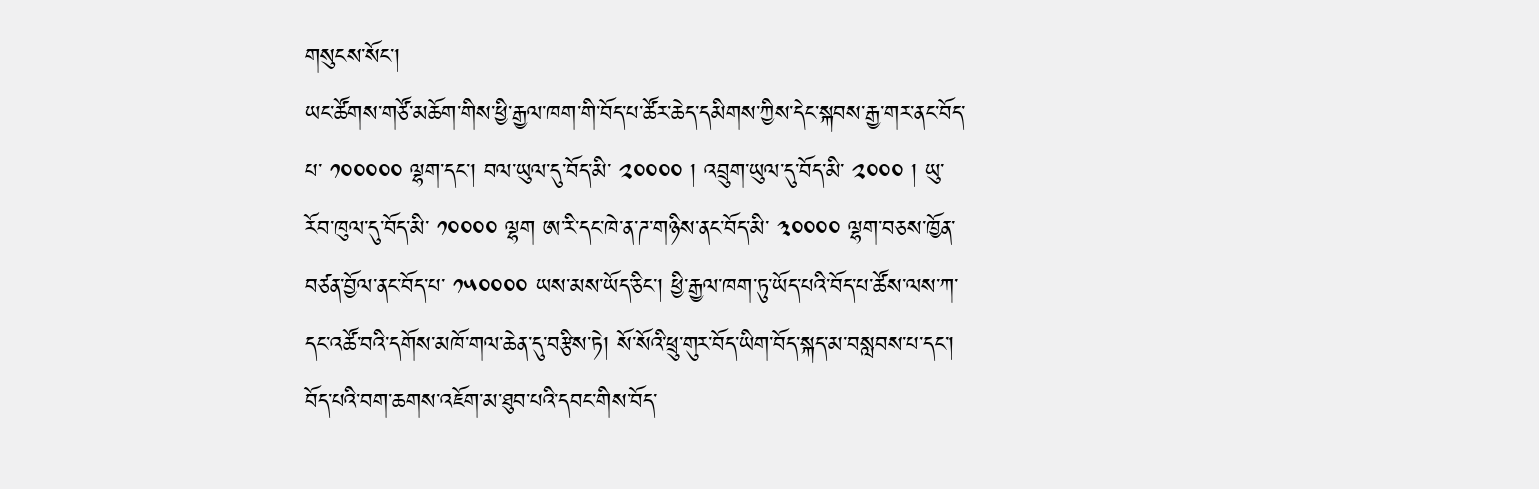གསུངས་སོང་།
ཡང་ཚོགས་གཙོ་མཆོག་གིས་ཕྱི་རྒྱལ་ཁག་གི་བོད་པ་ཚོར་ཆེད་དམིགས་ཀྱིས་དེང་སྐབས་རྒྱ་གར་ནང་བོད་པ་ ༡༠༠༠༠༠ ལྷག་དང་། བལ་ཡུལ་དུ་བོད་མི་ ༢༠༠༠༠ ། འབྲུག་ཡུལ་དུ་བོད་མི་ ༢༠༠༠ ། ཡུ་རོབ་ཁུལ་དུ་བོད་མི་ ༡༠༠༠༠ ལྷག ཨ་རི་དང་ཁེ་ན་ཌ་གཉིས་ནང་བོད་མི་ ༣༠༠༠༠ ལྷག་བཅས་ཁྱོན་བཙན་བྱོལ་ནང་བོད་པ་ ༡༥༠༠༠༠ ཡས་མས་ཡོད་ཅིང་། ཕྱི་རྒྱལ་ཁག་ཏུ་ཡོད་པའི་བོད་པ་ཚོས་ལས་ཀ་དང་འཚོ་བའི་དགོས་མཁོ་གལ་ཆེན་དུ་བརྩིས་ཏེ། སོ་སོའི་ཕྲུ་གུར་བོད་ཡིག་བོད་སྐད་མ་བསླབས་པ་དང་། བོད་པའི་བག་ཆགས་འཇོག་མ་ཐུབ་པའི་དབང་གིས་བོད་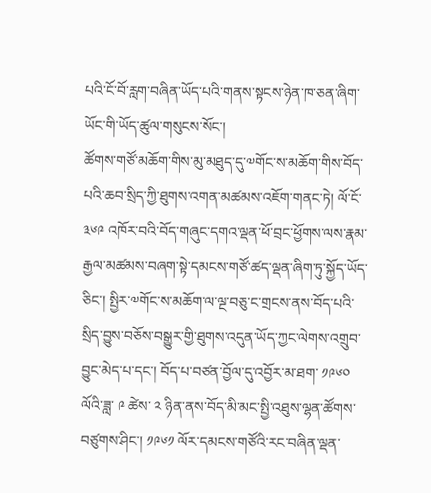པའི་ངོ་བོ་རླག་བཞིན་ཡོད་པའི་གནས་སྟངས་ཉེན་ཁ་ཅན་ཞིག་ཡོང་གི་ཡོད་ཚུལ་གསུངས་སོང་།
ཚོགས་གཙོ་མཆོག་གིས་མུ་མཐུད་དུ་༧གོང་ས་མཆོག་གིས་བོད་པའི་ཆབ་སྲིད་ཀྱི་ཐུགས་འགན་མཚམས་འཇོག་གནང་ཏེ། ལོ་ངོ་ ༣༦༩ འཁོར་བའི་བོད་གཞུང་དགའ་ལྡན་ཕོ་བྲང་ཕྱོགས་ལས་རྣམ་རྒྱལ་མཚམས་བཞག་སྟེ་དམངས་གཙོ་ཚད་ལྡན་ཞིག་ཏུ་སྐྱོད་ཡོད་ཅིང་། སྤྱིར་༧གོང་ས་མཆོག་ལ་ལྔ་བཅུ་ང་གྲངས་ནས་བོད་པའི་སྲིད་བྱུས་བཅོས་བསྒྱུར་གྱི་ཐུགས་འདུན་ཡོད་ཀྱང་ལེགས་འགྲུབ་བྱུང་མེད་པ་དང་། བོད་པ་བཙན་བྱོལ་དུ་འབྱོར་མ་ཐག་ ༡༩༦༠ ལོའི་ཟླ་ ༩ ཚེས་ ༢ ཉིན་ནས་བོད་མི་མང་སྤྱི་འཐུས་ལྷན་ཚོགས་བཙུགས་ཤིང་། ༡༩༦༡ ལོར་དམངས་གཙོའི་རང་བཞིན་ལྡན་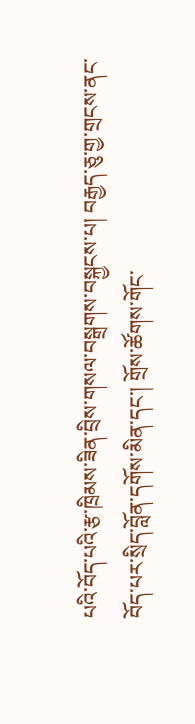པའི་བོད་པའི་རྩ་ཁྲིམས་ཟིན་བྲིས་གསལ་བསྒྲགས་བསྐྱངས་པ། བརྒྱད་ཅུ་གྱ་གྲངས་ནང་བོད་པར་སྲིད་བློན་དགོས་མིན་དང་། གྲོས་ཚོགས་གོང་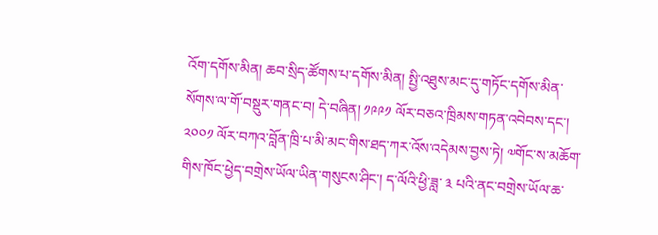འོག་དགོས་མིན། ཆབ་སྲིད་ཚོགས་པ་དགོས་མིན། སྤྱི་འཐུས་མང་དུ་གཏོང་དགོས་མིན་སོགས་ལ་གོ་བསྡུར་གནང་བ། དེ་བཞིན། ༡༩༩༡ ལོར་བཅའ་ཁྲིམས་གཏན་འབེབས་དང་། ༢༠༠༡ ལོར་བཀའ་བློན་ཁྲི་པ་མི་མང་གིས་ཐད་ཀར་འོས་འདེམས་བྱས་ཏེ། ༧གོང་ས་མཆོག་གིས་ཁོང་ཕྱེད་བགྲེས་ཡོལ་ཡིན་གསུངས་ཤིང་། ད་ལོའི་ཕྱི་ཟླ་ ༣ པའི་ནང་བགྲེས་ཡོལ་ཆ་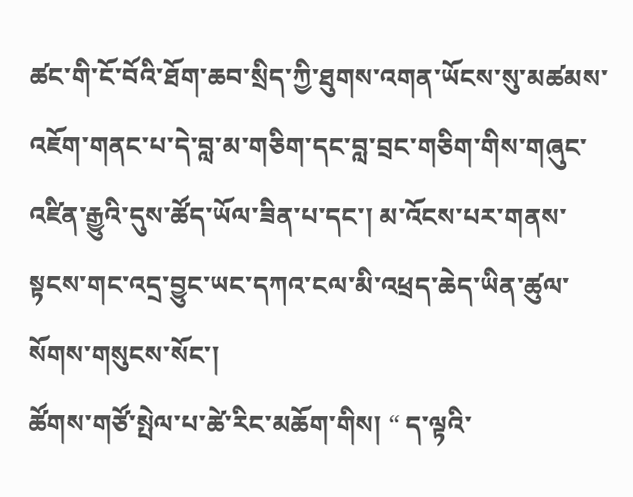ཚང་གི་ངོ་བོའི་ཐོག་ཆབ་སྲིད་ཀྱི་ཐུགས་འགན་ཡོངས་སུ་མཚམས་འཇོག་གནང་པ་དེ་བླ་མ་གཅིག་དང་བླ་བྲང་གཅིག་གིས་གཞུང་འཛིན་རྒྱུའི་དུས་ཚོད་ཡོལ་ཟིན་པ་དང་། མ་འོངས་པར་གནས་སྟངས་གང་འདྲ་བྱུང་ཡང་དཀའ་ངལ་མི་འཕྲད་ཆེད་ཡིན་ཚུལ་སོགས་གསུངས་སོང་།
ཚོགས་གཙོ་སྤེལ་པ་ཚེ་རིང་མཆོག་གིས། “ ད་ལྟའི་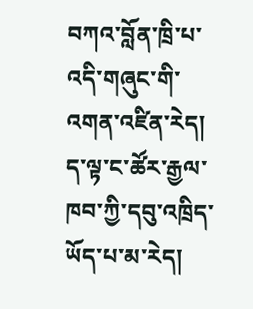བཀའ་བློན་ཁྲི་པ་འདི་གཞུང་གི་འགན་འཛིན་རེད། ད་ལྟ་ང་ཚོར་རྒྱལ་ཁབ་ཀྱི་དབུ་འཁྲིད་ཡོད་པ་མ་རེད།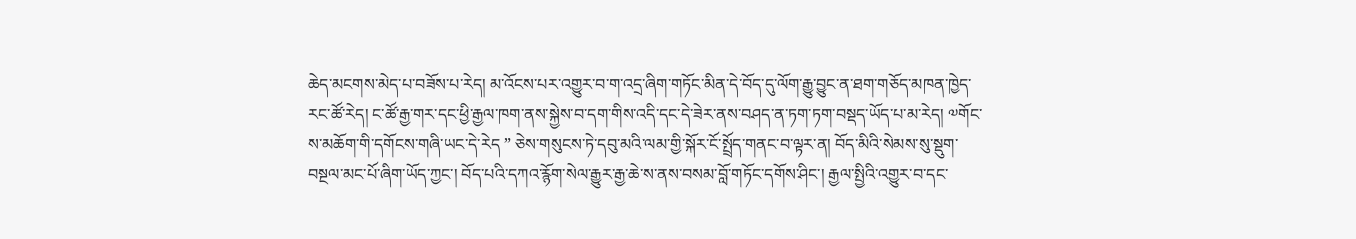ཆེད་མངགས་མེད་པ་བཟོས་པ་རེད། མ་འོངས་པར་འགྱུར་བ་ག་འདྲ་ཞིག་གཏོང་མིན་དེ་བོད་དུ་ལོག་རྒྱུ་བྱུང་ན་ཐག་གཅོད་མཁན་ཁྱེད་རང་ཚོ་རེད། ང་ཚོ་རྒྱ་གར་དང་ཕྱི་རྒྱལ་ཁག་ནས་སྐྱེས་བ་དག་གིས་འདི་དང་དེ་ཟེར་ནས་བཤད་ན་ཏག་ཏག་བསྡད་ཡོད་པ་མ་རེད། ༧གོང་ས་མཆོག་གི་དགོངས་གཞི་ཡང་དེ་རེད ” ཅེས་གསུངས་ཏེ་དབུ་མའི་ལམ་གྱི་སྐོར་ངོ་སྤྲོད་གནང་བ་ལྟར་ན། བོད་མིའི་སེམས་སུ་སྡུག་བསྔལ་མང་པོ་ཞིག་ཡོད་ཀྱང་། བོད་པའི་དཀའ་རྙོག་སེལ་རྒྱུར་རྒྱ་ཆེ་ས་ནས་བསམ་བློ་གཏོང་དགོས་ཤིང་། རྒྱལ་སྤྱིའི་འགྱུར་བ་དང་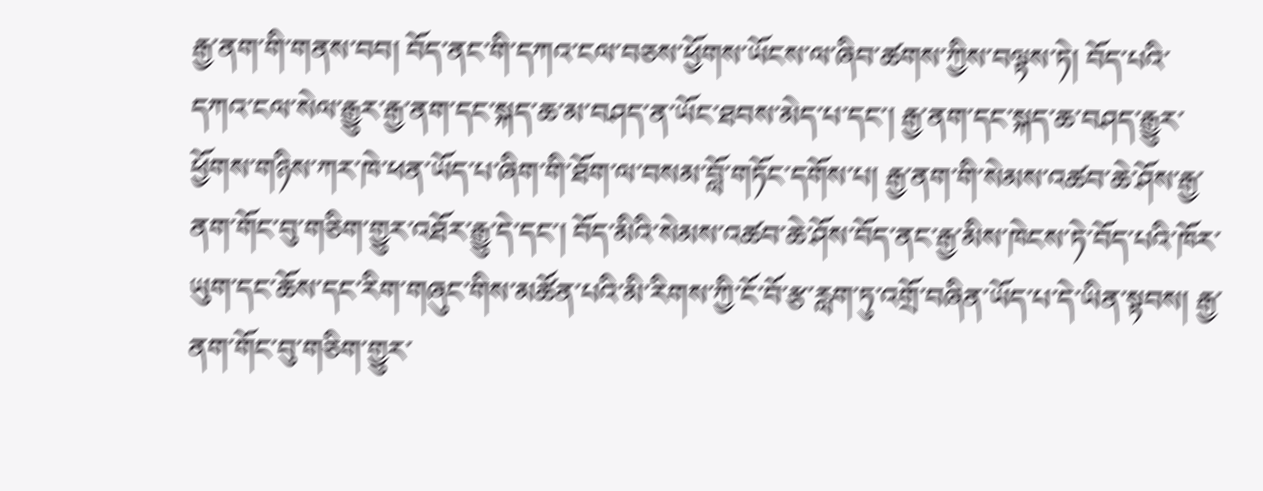རྒྱ་ནག་གི་གནས་བབ། བོད་ནང་གི་དཀའ་ངལ་བཅས་ཕྱོགས་ཡོངས་ལ་ཞིབ་ཚགས་ཀྱིས་བལྟས་ཏེ། བོད་པའི་དཀའ་ངལ་སེལ་རྒྱུར་རྒྱ་ནག་དང་སྐད་ཆ་མ་བཤད་ན་ཡོང་ཐབས་མེད་པ་དང་། རྒྱ་ནག་དང་སྐད་ཆ་བཤད་རྒྱུར་ཕྱོགས་གཉིས་ཀར་ཁེ་ཕན་ཡོད་པ་ཞིག་གི་ཐོག་ལ་བསམ་བློ་གཏོང་དགོས་པ། རྒྱ་ནག་གི་སེམས་འཚབ་ཆེ་ཤོས་རྒྱ་ནག་གོང་བུ་གཅིག་གྱུར་འཐོར་རྒྱུ་དེ་དང་། བོད་མིའི་སེམས་འཚབ་ཆེ་ཤོས་བོད་ནང་རྒྱ་མིས་ཁེངས་ཏེ་བོད་པའི་ཁོར་ཡུག་དང་ཆོས་དང་རིག་གཞུང་གིས་མཚོན་པའི་མི་རིགས་ཀྱི་ངོ་བོ་རྩ་རླག་ཏུ་འགྲོ་བཞིན་ཡོད་པ་དེ་ཡིན་སྟབས། རྒྱ་ནག་གོང་བུ་གཅིག་གྱུར་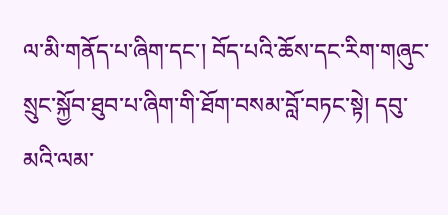ལ་མི་གནོད་པ་ཞིག་དང་། བོད་པའི་ཆོས་དང་རིག་གཞུང་སྲུང་སྐྱོབ་ཐུབ་པ་ཞིག་གི་ཐོག་བསམ་བློ་བཏང་སྟེ། དབུ་མའི་ལམ་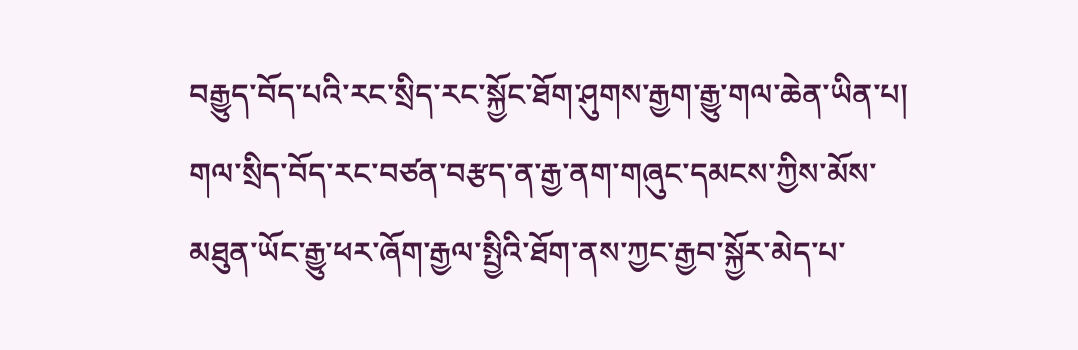བརྒྱུད་བོད་པའི་རང་སྲིད་རང་སྐྱོང་ཐོག་ཤུགས་རྒྱག་རྒྱུ་གལ་ཆེན་ཡིན་པ། གལ་སྲིད་བོད་རང་བཙན་བརྩད་ན་རྒྱ་ནག་གཞུང་དམངས་ཀྱིས་མོས་མཐུན་ཡོང་རྒྱུ་ཕར་ཞོག་རྒྱལ་སྤྱིའི་ཐོག་ནས་ཀྱང་རྒྱབ་སྐྱོར་མེད་པ་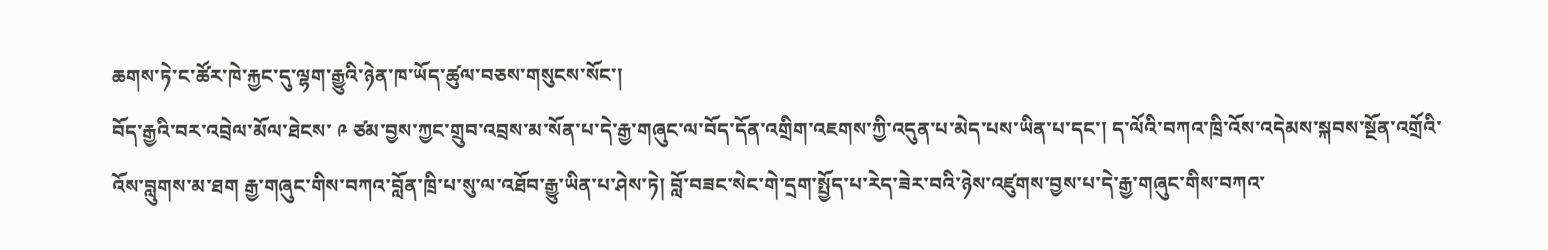ཆགས་ཏེ་ང་ཚོར་ཁེ་རྐྱང་དུ་ལྷག་རྒྱུའི་ཉེན་ཁ་ཡོད་ཚུལ་བཅས་གསུངས་སོང་།
བོད་རྒྱའི་བར་འབྲེལ་མོལ་ཐེངས་ ༩ ཙམ་བྱས་ཀྱང་གྲུབ་འབྲས་མ་སོན་པ་དེ་རྒྱ་གཞུང་ལ་བོད་དོན་འགྲིག་འཇགས་ཀྱི་འདུན་པ་མེད་པས་ཡིན་པ་དང་། ད་ལོའི་བཀའ་ཁྲི་འོས་འདེམས་སྐབས་སྔོན་འགྲོའི་འོས་བླུགས་མ་ཐག རྒྱ་གཞུང་གིས་བཀའ་བློན་ཁྲི་པ་སུ་ལ་འཐོབ་རྒྱུ་ཡིན་པ་ཤེས་ཏེ། བློ་བཟང་སེང་གེ་དྲག་སྤྱོད་པ་རེད་ཟེར་བའི་ཉེས་འཛུགས་བྱས་པ་དེ་རྒྱ་གཞུང་གིས་བཀའ་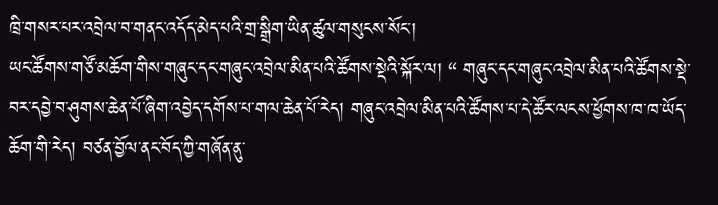ཁྲི་གསར་པར་འབྲེལ་བ་གནང་འདོད་མེད་པའི་གྲ་སྒྲིག་ཡིན་ཚུལ་གསུངས་སོང་།
ཡང་ཚོགས་གཙོ་མཆོག་གིས་གཞུང་དང་གཞུང་འབྲེལ་མིན་པའི་ཚོགས་སྡེའི་སྐོར་ལ། “ གཞུང་དང་གཞུང་འབྲེལ་མིན་པའི་ཚོགས་སྡེ་བར་དབྱེ་བ་ཤུགས་ཆེན་པོ་ཞིག་འབྱེད་དགོས་པ་གལ་ཆེན་པོ་རེད། གཞུང་འབྲེལ་མིན་པའི་ཚོགས་པ་དེ་ཚོར་ལངས་ཕྱོགས་ཁ་ཁ་ཡོད་ཆོག་གི་རེད། བཙན་བྱོལ་ནང་བོད་ཀྱི་གཞོན་ནུ་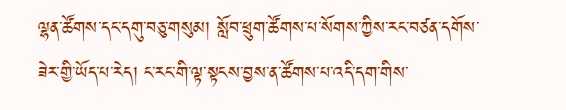ལྷན་ཚོགས་དང་དགུ་བཅུ་གསུམ། སློབ་ཕྲུག་ཚོགས་པ་སོགས་ཀྱིས་རང་བཙན་དགོས་ཟེར་གྱི་ཡོད་པ་རེད། ང་རང་གི་ལྟ་སྟངས་བྱས་ན་ཚོགས་པ་འདི་དག་གིས་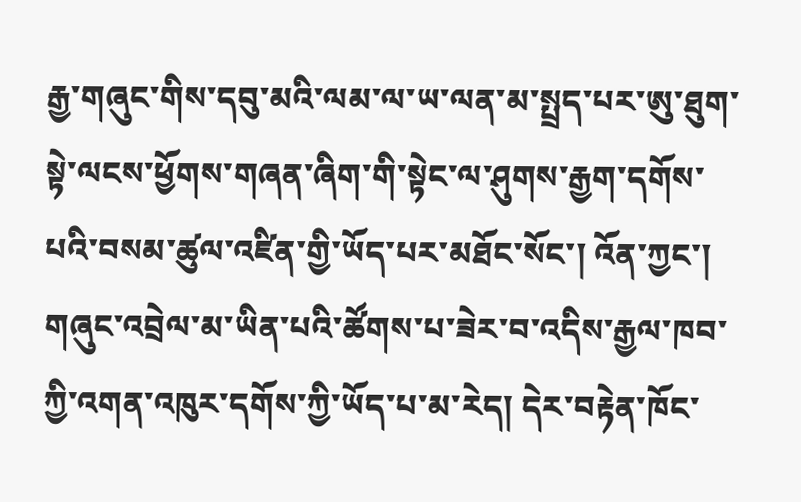རྒྱ་གཞུང་གིས་དབུ་མའི་ལམ་ལ་ཡ་ལན་མ་སྤྲད་པར་ཨུ་ཐུག་སྟེ་ལངས་ཕྱོགས་གཞན་ཞིག་གི་སྟེང་ལ་ཤུགས་རྒྱག་དགོས་པའི་བསམ་ཚུལ་འཛིན་གྱི་ཡོད་པར་མཐོང་སོང་། འོན་ཀྱང་། གཞུང་འབྲེལ་མ་ཡིན་པའི་ཚོགས་པ་ཟེར་བ་འདིས་རྒྱལ་ཁབ་ཀྱི་འགན་འཁུར་དགོས་ཀྱི་ཡོད་པ་མ་རེད། དེར་བརྟེན་ཁོང་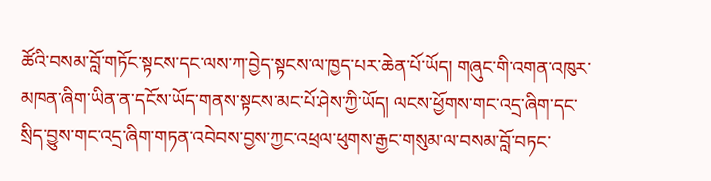ཚོའི་བསམ་བློ་གཏོང་སྟངས་དང་ལས་ཀ་བྱེད་སྟངས་ལ་ཁྱད་པར་ཆེན་པོ་ཡོད། གཞུང་གི་འགན་འཁུར་མཁན་ཞིག་ཡིན་ན་དངོས་ཡོད་གནས་སྟངས་མང་པོ་ཤེས་ཀྱི་ཡོད། ལངས་ཕྱོགས་གང་འདྲ་ཞིག་དང་སྲིད་བྱུས་གང་འདྲ་ཞིག་གཏན་འབེབས་བྱས་ཀྱང་འཕྲལ་ཕུགས་རྒྱང་གསུམ་ལ་བསམ་བློ་བཏང་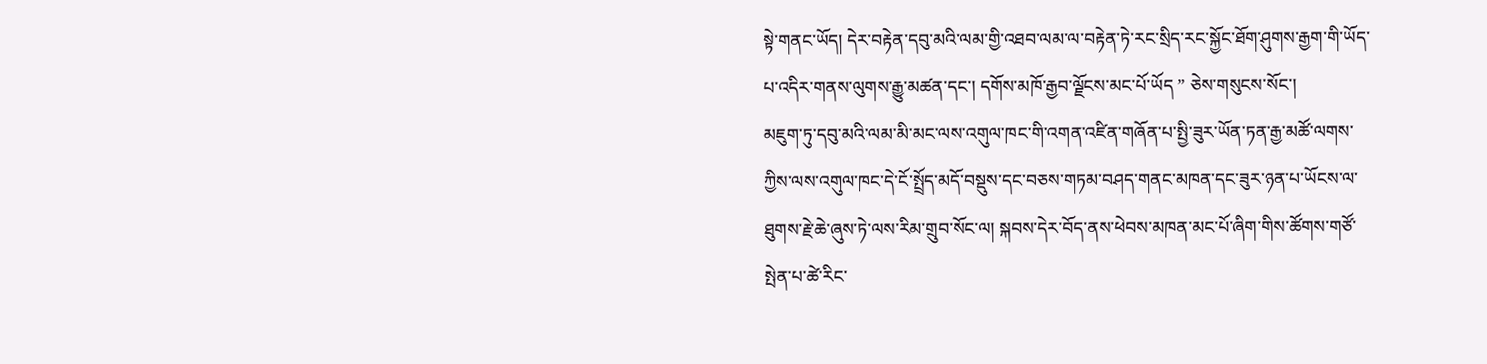སྟེ་གནང་ཡོད། དེར་བརྟེན་དབུ་མའི་ལམ་གྱི་འཐབ་ལམ་ལ་བརྟེན་ཏེ་རང་སྲིད་རང་སྐྱོང་ཐོག་ཤུགས་རྒྱག་གི་ཡོད་པ་འདིར་གནས་ལུགས་རྒྱུ་མཚན་དང་། དགོས་མཁོ་རྒྱབ་ལྗོངས་མང་པོ་ཡོད ” ཅེས་གསུངས་སོང་།
མཇུག་ཏུ་དབུ་མའི་ལམ་མི་མང་ལས་འགུལ་ཁང་གི་འགན་འཛིན་གཞོན་པ་སྤྱི་ཟུར་ཡོན་ཏན་རྒྱ་མཚོ་ལགས་ཀྱིས་ལས་འགུལ་ཁང་དེ་ངོ་སྤྲོད་མདོ་བསྡུས་དང་བཅས་གཏམ་བཤད་གནང་མཁན་དང་ཟུར་ཉན་པ་ཡོངས་ལ་ཐུགས་རྗེ་ཆེ་ཞུས་ཏེ་ལས་རིམ་གྲུབ་སོང་ལ། སྐབས་དེར་བོད་ནས་ཕེབས་མཁན་མང་པོ་ཞིག་གིས་ཚོགས་གཙོ་སྤེན་པ་ཚེ་རིང་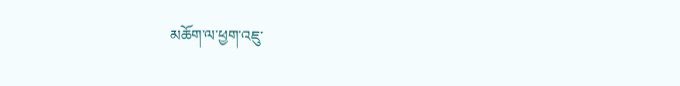མཆོག་ལ་ཕྱག་འཇུ་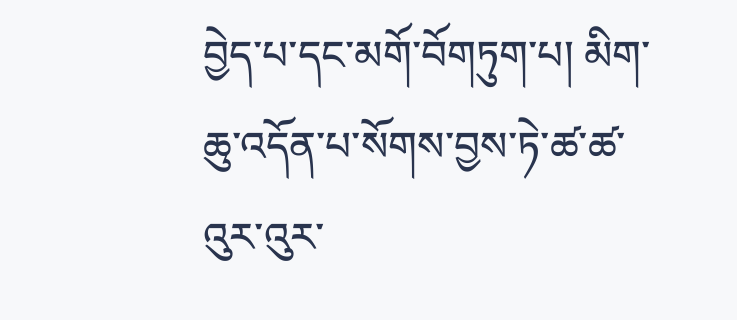བྱེད་པ་དང་མགོ་བོགཏུག་པ། མིག་ཆུ་འདོན་པ་སོགས་བྱས་ཏེ་ཚ་ཚ་འུར་འུར་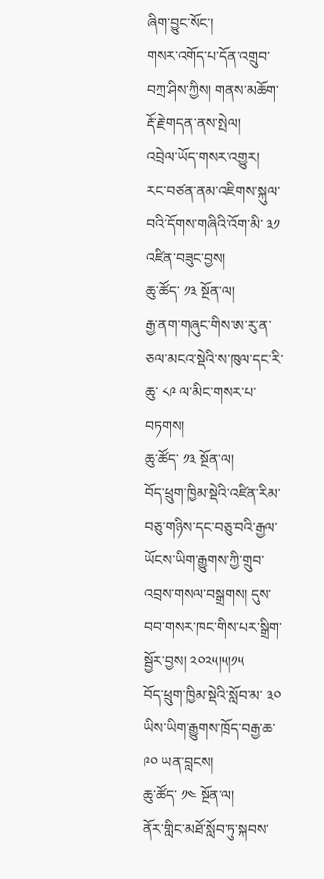ཞིག་བྱུང་སོང་།
གསར་འགོད་པ་དོན་འགྲུབ་བཀྲ་ཤིས་ཀྱིས། གནས་མཆོག་རྡོ་རྗེ་གདན་ནས་སྤེལ།
འབྲེལ་ཡོད་གསར་འགྱུར།
རང་བཙན་ནམ་འཇིགས་སྐུལ་བའི་དོགས་གཞིའི་འོག་མི་ ༣༡ འཛིན་བཟུང་བྱས།
ཆུ་ཚོད་ ༡༣ སྔོན་ལ།
རྒྱ་ནག་གཞུང་གིས་ཨ་རུ་ན་ཅལ་མངའ་སྡེའི་ས་ཁུལ་དང་རི་ཆུ་ ༨༩ ལ་མིང་གསར་པ་བཏགས།
ཆུ་ཚོད་ ༡༣ སྔོན་ལ།
བོད་ཕྲུག་ཁྱིམ་སྡེའི་འཛིན་རིམ་བཅུ་གཉིས་དང་བཅུ་བའི་རྒྱལ་ཡོངས་ཡིག་རྒྱུགས་ཀྱི་གྲུབ་འབྲས་གསལ་བསྒྲགས། དུས་བབ་གསར་ཁང་གིས་པར་སྒྲིག་སྦྱོར་བྱས། ༢༠༢༥།༥།༡༥
བོད་ཕྲུག་ཁྱིམ་སྡེའི་སློབ་མ་ ༣༠ ཡིས་ཡིག་རྒྱུགས་ཁྲོད་བརྒྱ་ཆ་ ༩༠ ཡན་བླངས།
ཆུ་ཚོད་ ༡༤ སྔོན་ལ།
ནོར་གླིང་མཐོ་སློབ་ཏུ་སྐབས་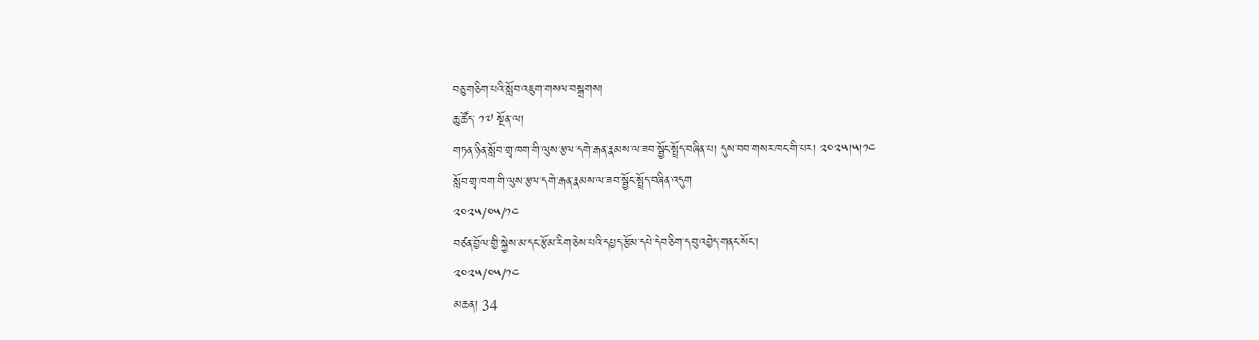བཅུ་གཅིག་པའི་སློབ་འཇུག་གསལ་བསྒྲགས།
ཆུ་ཚོད་ ༡༧ སྔོན་ལ།
གཏན་ཉིན་སློབ་གྲྭ་ཁག་གི་ལུས་རྩལ་དགེ་རྒན་རྣམས་ལ་ཟབ་སྦྱོང་སྤྲོད་བཞིན་པ། དུས་བབ་གསར་ཁང་གི་པར། ༢༠༢༥།༥།༡༤
སློབ་གྲྭ་ཁག་གི་ལུས་རྩལ་དགེ་རྒན་རྣམས་ལ་ཟབ་སྦྱོང་སྤྲོད་བཞིན་འདུག
༢༠༢༥/༠༥/༡༤
བཙན་བྱོལ་གྱི་སྐྱེས་མ་དང་རྩོམ་རིག་ཅེས་པའི་དཔྱད་རྩོམ་དཔེ་དེབ་ཅིག་དབུ་འབྱེད་གནང་སོང་།
༢༠༢༥/༠༥/༡༤
མཆན། 34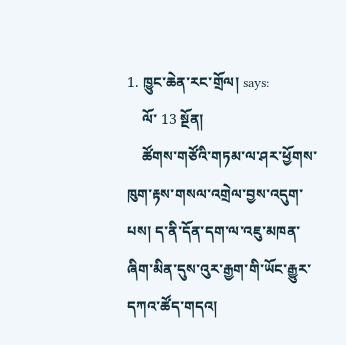1. ཁྱུང་ཆེན་རང་གྲོལ། says:
    ལོ་ 13 སྔོན།
    ཚོགས་གཙོའི་གཏམ་ལ་ཤར་ཕྱོགས་ཁུག་རྟས་གསལ་འགྲེལ་བྱས་འདུག་པས། ད་ནི་དོན་དག་ལ་འཇུ་མཁན་ཞིག་མིན་དུས་འུར་རྒྱག་གི་ཡོང་རྒྱུར་དཀའ་ཚོད་གདའ།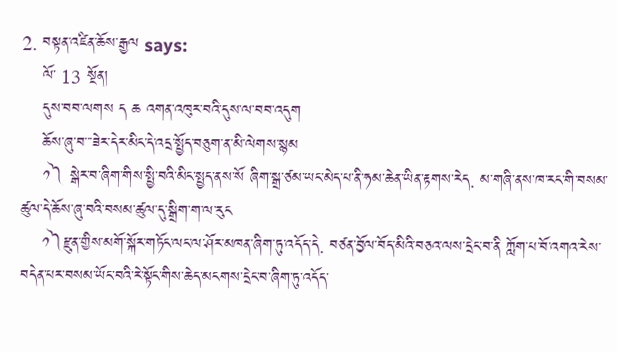2. བསྟན་འཛིན་ཆོས་རྒྱལ says:
    ལོ་ 13 སྔོན།
    དུས་བབ་ལགས ད ཆ འགན་འཁུར་བའི་དུས་ལ་བབ་འདུག
    ཆོས་ཞུ་བ་་་ཟེར་དེར་མིང་དེ་འདྲ་སྤྱོད་བཅུག་ན་མི་ལེགས་སྙམ
    ༡༽ སྒེར་བ་ཞིག་གིས་སྤྱི་བའི་མིང་སྤྱད་ནས་སོ ཞིག་སྒྲ་ཙམ་ཡང་མེད་པ་ནི་ཧམ་ཆེན་ཡིན་རྟགས་རེད. མ་གཞི་ནས་ཁ་རང་གི་བསམ་ཚུལ་དེ་ཆོས་ཞུ་བའི་བསམ་ཚུལ་དུ་སྒྲིག་ག་ལ་རུང
    ༡༽རྫུན་གྱིས་མགོ་སྐོར་གཏོང་ལང་ལ་ཤོར་མཁན་ཞིག་ཏུ་འདོད་དེ. བཙན་བྱོལ་བོད་མིའི་བཅའ་ལས་དྲེང་བ་ནི ཀློག་པ་བོ་འགའ་རེས་བདེན་པར་བསམ་ཡོང་བའི་རེ་སྟོང་གིས་ཆེད་མངགས་དྲེང་བ་ཞིག་ཏུ་འདོད་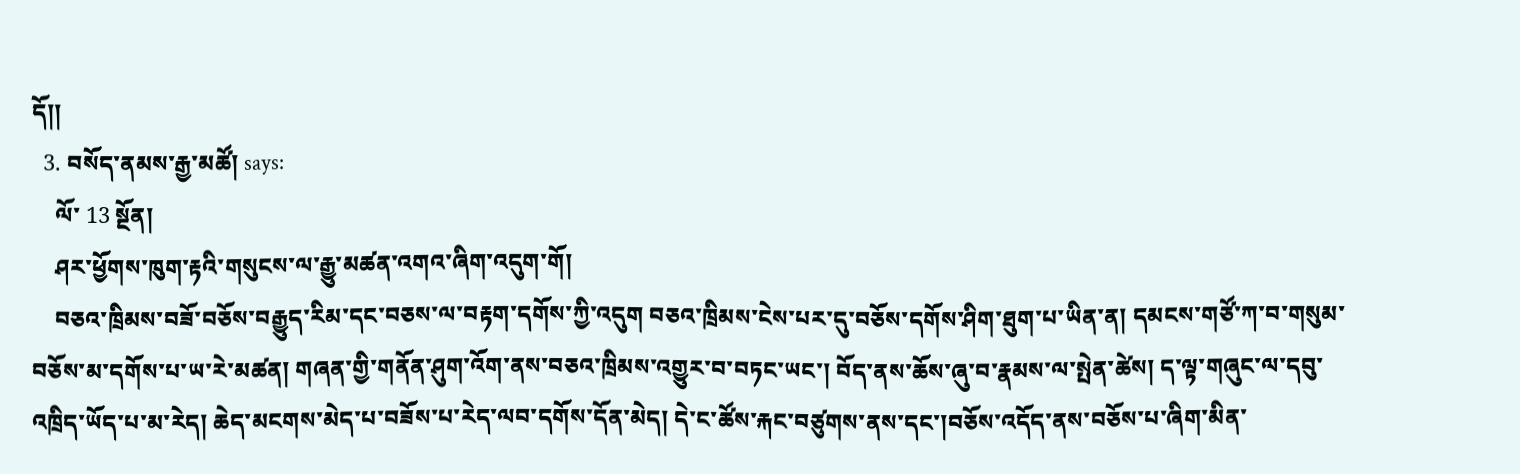དོ།།
  3. བསོད་ནམས་རྒྱ་མཚོ། says:
    ལོ་ 13 སྔོན།
    ཤར་ཕྱོགས་ཁུག་རྟའི་གསུངས་ལ་རྒྱུ་མཚན་འགའ་ཞིག་འདུག་གོ།
    བཅའ་ཁྲིམས་བཟོ་བཅོས་བརྒྱུད་རིམ་དང་བཅས་ལ་བརྟག་དགོས་ཀྱི་འདུག བཅའ་ཁྲིམས་ངེས་པར་དུ་བཅོས་དགོས་ཤིག་ཐུག་པ་ཡིན་ན། དམངས་གཙོ་ཀ་བ་གསུམ་བཅོས་མ་དགོས་པ་ཡ་རེ་མཚན། གཞན་གྱི་གནོན་ཤུག་འོག་ནས་བཅའ་ཁྲིམས་འགྱུར་བ་བཏང་ཡང་། བོད་ནས་ཆོས་ཞུ་བ་རྣམས་ལ་སྤེན་ཚེས། ད་ལྟ་གཞུང་ལ་དབུ་འཁྲིད་ཡོད་པ་མ་རེད། ཆེད་མངགས་མེད་པ་བཟོས་པ་རེད་ལབ་དགོས་དོན་མེད། དེ་ང་ཚོས་རྐང་བཙུགས་ནས་དང་།བཅོས་འདོད་ནས་བཅོས་པ་ཞིག་མིན་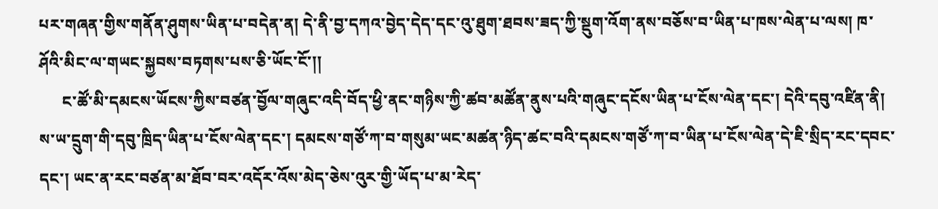པར་གཞན་གྱིས་གནོན་ཤུགས་ཡིན་པ་བདེན་ན། དེ་ནི་བྱ་དཀའ་བྱེད་དེད་དང་འུ་ཐུག་ཐབས་ཟད་ཀྱི་སྡུག་འོག་ནས་བཅོས་བ་ཡིན་པ་ཁས་ལེན་པ་ལས། ཁ་ཤོའི་མིང་ལ་གཡང་སྐྱབས་བཏགས་པས་ཅི་ཡོང་ངོ་།།
      ང་ཚོ་མི་དམངས་ཡོངས་ཀྱིས་བཙན་བྱོལ་གཞུང་འདི་བོད་ཕྱི་ནང་གཉིས་ཀྱི་ཚབ་མཚོན་ནུས་པའི་གཞུང་དངོས་ཡིན་པ་ངོས་ལེན་དང་། དེའི་དབུ་འཛིན་ནི། ས་ཡ་དྲུག་གི་དབུ་ཁྲིད་ཡིན་པ་ངོས་ལེན་དང་། དམངས་གཙོ་ཀ་བ་གསུམ་ཡང་མཚན་ཉིད་ཚང་བའི་དམངས་གཙོ་ཀ་བ་ཡིན་པ་ངོས་ལེན་དེ་ཇི་སྲིད་རང་དབང་དང་། ཡང་ན་རང་བཙན་མ་ཐོབ་བར་འདོར་འོས་མེད་ཅེས་འུར་གྱི་ཡོད་པ་མ་རེད་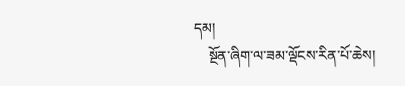དམ།
    སྔོན་ཞིག་ལ་ཟམ་ལྡོངས་རིན་པོ་ཆེས།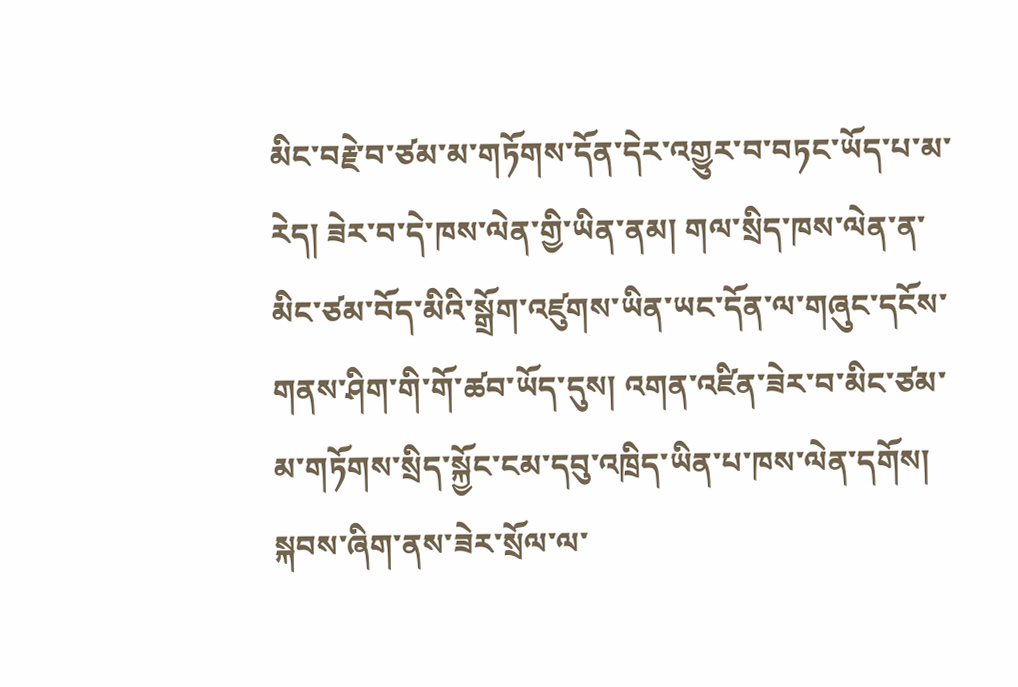མིང་བརྗེ་བ་ཙམ་མ་གཏོགས་དོན་དེར་འགྱུར་བ་བཏང་ཡོད་པ་མ་རེད། ཟེར་བ་དེ་ཁས་ལེན་གྱི་ཡིན་ནམ། གལ་སྲིད་ཁས་ལེན་ན་མིང་ཙམ་བོད་མིའི་སྒྲོག་འཛུགས་ཡིན་ཡང་དོན་ལ་གཞུང་དངོས་གནས་ཤིག་གི་གོ་ཚབ་ཡོད་དུས། འགན་འཛིན་ཟེར་བ་མིང་ཙམ་མ་གཏོགས་སྲིད་སྐྱོང་ངམ་དབུ་འཁྲིད་ཡིན་པ་ཁས་ལེན་དགོས། སྐབས་ཞིག་ནས་ཟེར་སྲོལ་ལ་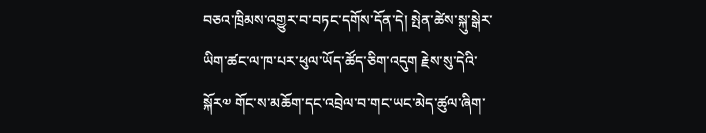བཅའ་ཁྲིམས་འགྱུར་བ་བཏང་དགོས་དོན་དེ། སྤེན་ཚེས་སྐུ་སྒེར་ཡིག་ཚང་ལ་ཁ་པར་ཕུལ་ཡོད་ཚོད་ཅིག་འདུག རྗེས་སུ་དེའི་སྐོར༧ གོང་ས་མཆོག་དང་འབྲེལ་བ་གང་ཡང་མེད་ཚུལ་ཞིག་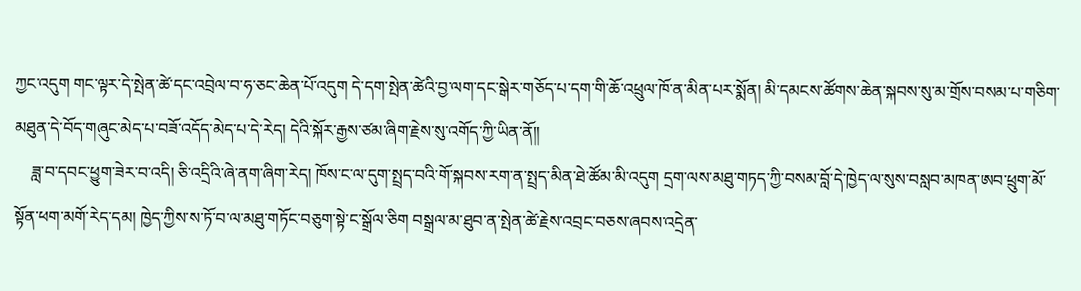ཀྱང་འདུག གང་ལྟར་དེ་སྤེན་ཚེ་དང་འབྲེལ་བ་ཧ་ཅང་ཆེན་པོ་འདུག དེ་དག་སྤེན་ཚེའི་བྱ་ལག་དང་སྒེར་གཅོད་པ་དག་གི་ཆོ་འཕྲུལ་ཁོ་ན་མིན་པར་སྨོན། མི་དམངས་ཚོགས་ཆེན་སྐབས་སུ་མ་གྲོས་བསམ་པ་གཅིག་མཐུན་དེ་བོད་གཞུང་མེད་པ་བཟོ་འདོད་མེད་པ་དེ་རེད། དེའི་སྐོར་རྒྱས་ཙམ་ཞིག་རྗེས་སུ་འགོད་ཀྱི་ཡིན་ནོ།།
    ཟླ་བ་དབང་ཕྱུག་ཟེར་བ་འདི། ཅི་འདྲིའི་ཞེ་ནག་ཞིག་རེད། ཁོས་ང་ལ་དུག་སྤྲད་བའི་གོ་སྐབས་རག་ན་སྤྲད་མིན་ཐེ་ཚོམ་མི་འདུག དྲག་ལས་མཐུ་གཏད་ཀྱི་བསམ་བློ་དེ་ཁྱེད་ལ་སུས་བསླབ་མཁན་ཨབ་ཕྲུག་མོ་སྟོན་ཕག་མགོ་རེད་དམ། ཁྱེད་ཀྱིས་ས་ཏོ་བ་ལ་མཐུ་གཏོང་བཅུག་སྟེ་ང་སྒྲོལ་ཅིག བསྒྲལ་མ་ཐུབ་ན་སྤེན་ཚེ་རྗེས་འབྲང་བཅས་ཞབས་འདྲེན་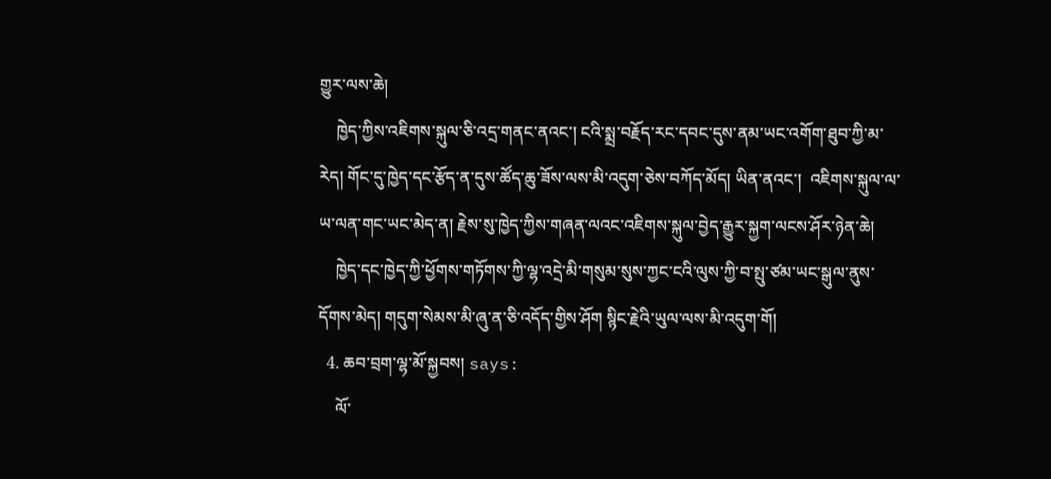གྱུར་ལས་ཆེ།
    ཁྱེད་ཀྱིས་འཇིགས་སྐུལ་ཅི་འདྲ་གནང་ནའང་། ངའི་སྨྲ་བརྗོད་རང་དབང་དུས་ནམ་ཡང་འགོག་ཐུབ་ཀྱི་མ་རེད། གོང་དུ་ཁྱེད་དང་རྩོད་ན་དུས་ཚོད་ཆུ་ཟོས་ལས་མི་འདུག་ཅེས་བཀོད་མོད། ཡིན་ནའང་།  འཇིགས་སྐུལ་ལ་ཡ་ལན་གང་ཡང་མེད་ན། རྗེས་སུ་ཁྱེད་ཀྱིས་གཞན་ལའང་འཇིགས་སྐུལ་བྱེད་རྒྱུར་སྐྱག་ལངས་ཤོར་ཉེན་ཆེ།
    ཁྱེད་དང་ཁྱེད་ཀྱི་ཕྱོགས་གཏོགས་ཀྱི་ལྷ་འདྲེ་མི་གསུམ་སུས་ཀྱང་ངའི་ལུས་ཀྱི་བ་སྤུ་ཙམ་ཡང་སྒུལ་ནུས་དོགས་མེད། གདུག་སེམས་མི་ཞུ་ན་ཅི་འདོད་གྱིས་ཤོག སྙིང་རྗེའི་ཡུལ་ལས་མི་འདུག་གོ།
  4. ཆབ་བྲག་ལྷ་མོ་སྐྱབས། says:
    ལོ་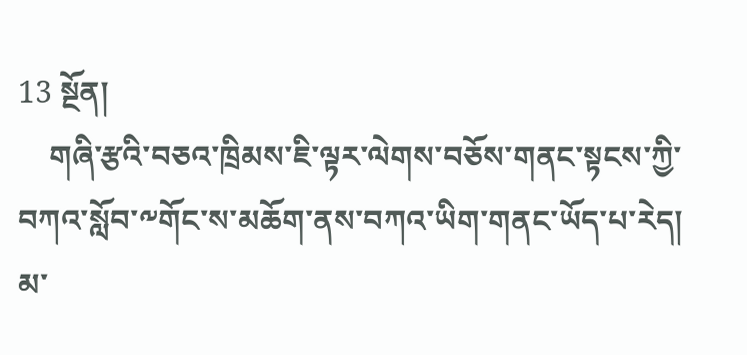13 སྔོན།
    གཞི་རྩའི་བཅའ་ཁྲིམས་ཇི་ལྟར་ལེགས་བཅོས་གནང་སྟངས་ཀྱི་བཀའ་སློབ་༸གོང་ས་མཆོག་ནས་བཀའ་ཡིག་གནང་ཡོད་པ་རེད། མ་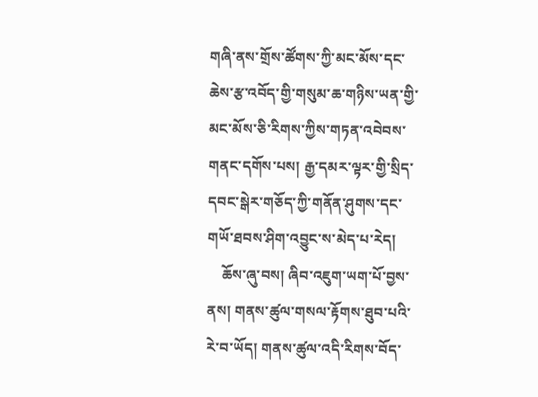གཞི་ནས་གྲོས་ཚོགས་ཀྱི་མང་མོས་དང་ཆེས་རྩ་འབོད་གྱི་གསུམ་ཆ་གཉིས་ཡན་གྱི་མང་མོས་ཅི་རིགས་ཀྱིས་གཏན་འབེབས་གནང་དགོས་པས། རྒྱ་དམར་ལྟར་གྱི་སྲིད་དབང་སྒེར་གཅོད་ཀྱི་གནོན་ཤུགས་དང་གཡོ་ཐབས་ཤིག་འབྱུང་ས་མེད་པ་རེད།
    ཆོས་ཞུ་བས། ཞིབ་འཇུག་ཡག་པོ་བྱས་ནས། གནས་ཚུལ་གསལ་རྟོགས་ཐུབ་པའི་རེ་བ་ཡོད། གནས་ཚུལ་འདི་རིགས་བོད་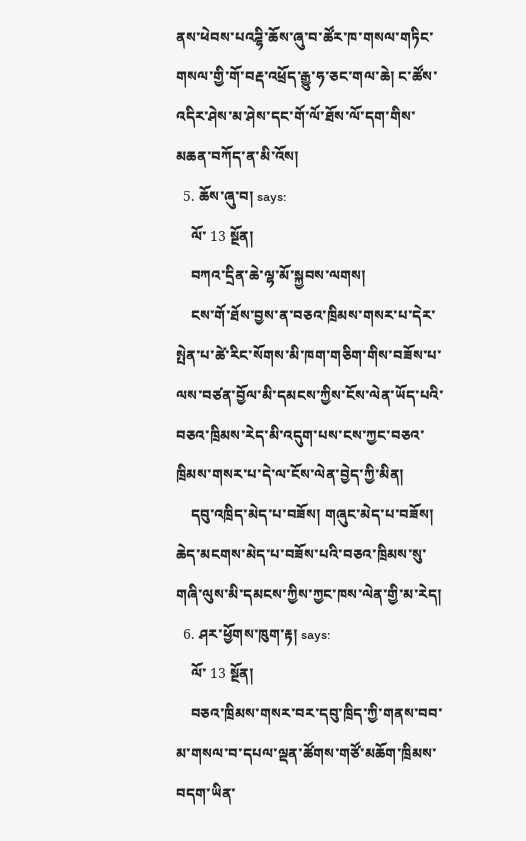ནས་ཕེབས་པའཌྷི་ཆོས་ཞུ་བ་ཚོར་ཁ་གསལ་གཏིང་གསལ་གྱི་གོ་བརྡ་འཕྲོད་རྒྱུ་ཧ་ཅང་གལ་ཆེ། ང་ཚོས་འདིར་ཤེས་མ་ཤེས་དང་གོ་ལོ་ཐོས་ལོ་དག་གིས་མཆན་བཀོད་ན་མི་འོས།
  5. ཆོས་ཞུ་བ། says:
    ལོ་ 13 སྔོན།
    བཀའ་དྲིན་ཆེ་ལྷ་མོ་སྐྱབས་ལགས།
    ངས་གོ་ཐོས་བྱས་ན་བཅའ་ཁྲིམས་གསར་པ་དེར་སྤེན་པ་ཚེ་རིང་སོགས་མི་ཁག་གཅིག་གིས་བཟོས་པ་ལས་བཙན་བྱོལ་མི་དམངས་ཀྱིས་ངོས་ལེན་ཡོད་པའི་བཅའ་ཁྲིམས་རེད་མི་འདུག་པས་ངས་ཀྱང་བཅའ་ཁྲིམས་གསར་པ་དེ་ལ་ངོས་ལེན་བྱེད་ཀྱི་མིན།
    དབུ་འཁྲིད་མེད་པ་བཟོས། གཞུང་མེད་པ་བཟོས། ཆེད་མངགས་མེད་པ་བཟོས་པའི་བཅའ་ཁྲིམས་སུ་གཞི་ལུས་མི་དམངས་ཀྱིས་ཀྱང་ཁས་ལེན་གྱི་མ་རེད།
  6. ཤར་ཕྱོགས་ཁུག་རྟ། says:
    ལོ་ 13 སྔོན།
    བཅའ་ཁྲིམས་གསར་བར་དབུ་ཁྲིད་ཀྱི་གནས་བབ་མ་གསལ་བ་དཔལ་ལྡན་ཚོགས་གཙོ་མཆོག་ཁྲིམས་བདག་ཡིན་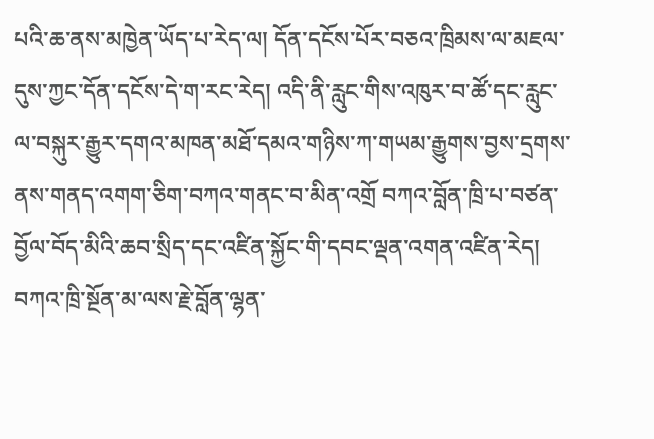པའི་ཆ་ནས་མཁྱེན་ཡོད་པ་རེད་ལ། དོན་དངོས་པོར་བཅའ་ཁྲིམས་ལ་མཇལ་དུས་ཀྱང་དོན་དངོས་དེ་ག་རང་རེད། འདི་ནི་རླུང་གིས་འཁུར་བ་ཚོ་དང་རླུང་ལ་བསྐུར་རྒྱུར་དགའ་མཁན་མཐོ་དམའ་གཉིས་ཀ་གཡམ་རྒྱུགས་བྱས་དྲགས་ནས་གནད་འགག་ཅིག་བཀའ་གནང་བ་མིན་འགྲོ བཀའ་བློན་ཁྲི་པ་བཙན་བྱོལ་བོད་མིའི་ཆབ་སྲིད་དང་འཛིན་སྐྱོང་གི་དབང་ལྡན་འགན་འཛིན་རེད། བཀའ་ཁྲི་སྔོན་མ་ལས་རྗེ་བློན་ལྷན་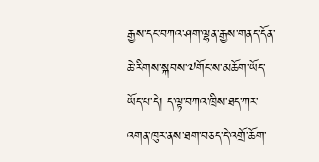རྒྱས་དང་བཀའ་ཤག་ལྷན་རྒྱས་གནད་དོན་ཆེ་རིགས་སྐབས་༧གོང་ས་མཆོག་ཡོད་ཡོད་པ་དེ། ད་ལྟ་བཀའ་ཁྲིས་ཐད་ཀར་འགན་ཁུར་ནས་ཐག་བཅད་དེ་འགྲོ་ཆོག་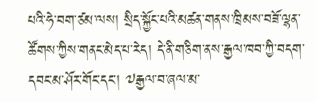པའི་ཧེ་བག་ཙམ་ལས། སྲིད་སྐྱོང་པའི་མཚན་གནས་ཁྲིམས་བཟོ་ལྷན་ཚོགས་ཀྱིས་གནང་མེད་པ་རེད། དེ་ནི་གཅིག་ནས་རྒྱལ་ཁབ་ཀྱི་བདག་དབང་མ་ཤོར་གོང་དང་། ༧རྒྱལ་བ་ཞལ་མ་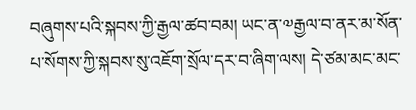བཞུགས་པའི་སྐབས་ཀྱི་རྒྱལ་ཚབ་བམ། ཡང་ན་༧རྒྱལ་བ་ནར་མ་སོན་པ་སོགས་ཀྱི་སྐབས་སུ་འཇོག་སྲོལ་དར་བ་ཞིག་ལས། དེ་ཙམ་མང་མང་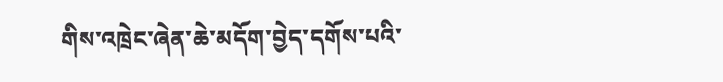གིས་འཁྲེང་ཞེན་ཆེ་མདོག་བྱེད་དགོས་པའི་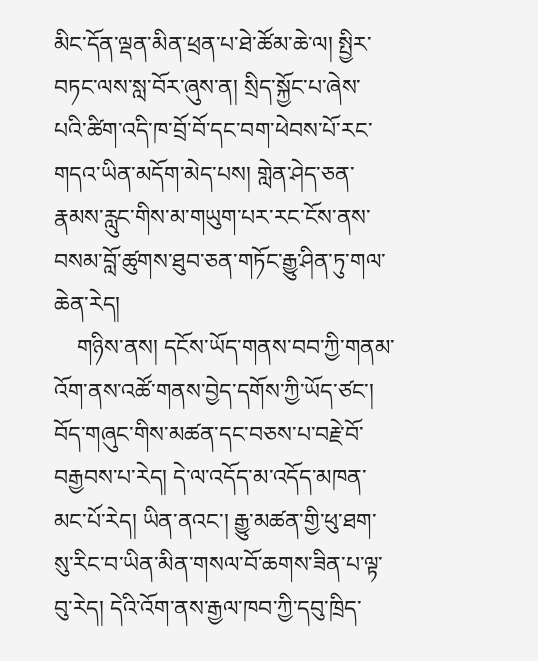མིང་དོན་ལྡན་མིན་ཕྲན་པ་ཐེ་ཚོམ་ཆེ་ལ། སྤྱིར་བཏང་ལས་སླ་བོར་ཞུས་ན། སྲིད་སྐྱོང་པ་ཞེས་པའི་ཚིག་འདི་ཁ་བྲོ་བོ་དང་བག་ཕེབས་པོ་རང་གདའ་ཡིན་མདོག་མེད་པས། གླེན་ཤེད་ཅན་རྣམས་རླུང་གིས་མ་གཡུག་པར་རང་ངོས་ནས་བསམ་བློ་ཚུགས་ཐུབ་ཅན་གཏོང་རྒྱུ་ཤིན་ཏུ་གལ་ཆེན་རེད།
    གཉིས་ནས། དངོས་ཡོད་གནས་བབ་ཀྱི་གནམ་འོག་ནས་འཚོ་གནས་བྱེད་དགོས་ཀྱི་ཡོད་ཙང་། བོད་གཞུང་གིས་མཚན་དང་བཅས་པ་བརྗེ་བོ་བརྒྱབས་པ་རེད། དེ་ལ་འདོད་མ་འདོད་མཁན་མང་པོ་རེད། ཡིན་ནའང་། རྒྱུ་མཚན་གྱི་ཕུ་ཐག་སུ་རིང་བ་ཡིན་མིན་གསལ་བོ་ཆགས་ཟིན་པ་ལྟ་བུ་རེད། དེའི་འོག་ནས་རྒྱལ་ཁབ་ཀྱི་དབུ་ཁྲིད་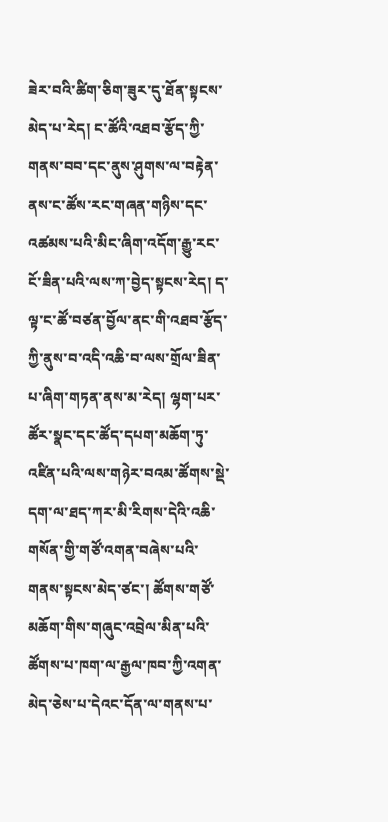ཟེར་བའི་ཚིག་ཅིག་ཟུར་དུ་ཐོན་སྟངས་མེད་པ་རེད། ང་ཚོའི་འཐབ་རྩོད་ཀྱི་གནས་བབ་དང་ནུས་ཤུགས་ལ་བརྟེན་ནས་ང་ཚོས་རང་གཞན་གཉིས་དང་འཚམས་པའི་མིང་ཞིག་འདོག་རྒྱུ་རང་ངོ་ཟིན་པའི་ལས་ཀ་བྱེད་སྟངས་རེད། ད་ལྟ་ང་ཚོ་བཙན་བྱོལ་ནང་གི་འཐབ་རྩོད་ཀྱི་ནུས་བ་འདི་འཆི་བ་ལས་གྲོལ་ཟིན་པ་ཞིག་གཏན་ནས་མ་རེད། ལྷག་པར་ཚོར་སྣང་དང་ཚོད་དཔག་མཆོག་ཏུ་འཛིན་པའི་ལས་གཉེར་བའམ་ཚོགས་སྡེ་དག་ལ་ཐད་ཀར་མི་རིགས་དེའི་འཆི་གསོན་གྱི་གཙོ་འགན་བཞེས་པའི་གནས་སྟངས་མེད་ཙང་། ཚོགས་གཙོ་མཆོག་གིས་གཞུང་འབྲེལ་མིན་པའི་ཚོགས་པ་ཁག་ལ་རྒྱལ་ཁབ་ཀྱི་འགན་མེད་ཅེས་པ་དེའང་དོན་ལ་གནས་པ་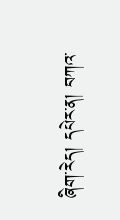ཞིག་རེད། དཔེར་ན། བཀའ་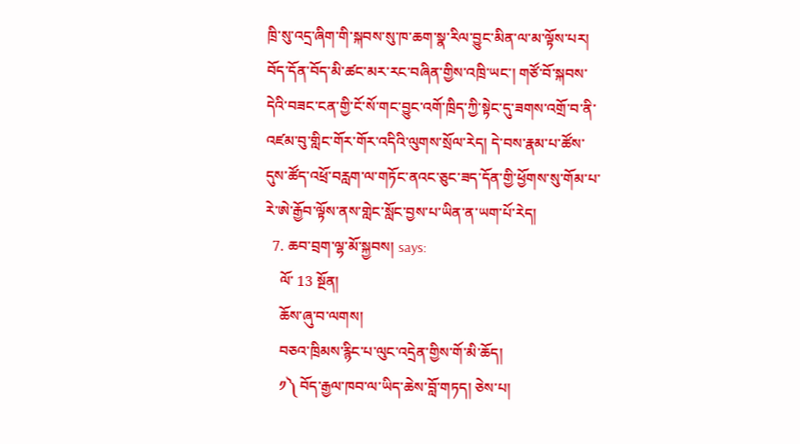ཁྲི་སུ་འདྲ་ཞིག་གི་སྐབས་སུ་ཁ་ཆག་སྣ་རིལ་བྱུང་མིན་ལ་མ་ལྟོས་པར། བོད་དོན་བོད་མི་ཚང་མར་རང་བཞིན་གྱིས་འཁྲི་ཡང་། གཙོ་བོ་སྐབས་དེའི་བཟང་ངན་གྱི་ངོ་སོ་གང་བྱུང་འགོ་ཁྲིད་ཀྱི་སྟེང་དུ་ཟགས་འགྲོ་བ་ནི་འཛམ་བུ་གླིང་གོར་གོར་འདིའི་ལུགས་སྲོལ་རེད། དེ་བས་རྣམ་པ་ཚོས་དུས་ཚོད་འཕྲོ་བརླག་ལ་གཏོང་ནའང་ཅུང་ཟད་དོན་གྱི་ཕྱོགས་སུ་གོམ་པ་རེ་ཨེ་རྒྱོབ་ལྟོས་ནས་གླེང་སློང་བྱས་པ་ཡིན་ན་ཡག་པོ་རེད།
  7. ཆབ་བྲག་ལྷ་མོ་སྐྱབས། says:
    ལོ་ 13 སྔོན།
    ཆོས་ཞུ་བ་ལགས།
    བཅའ་ཁྲིམས་རྙིང་པ་ལུང་འདྲེན་གྱིས་གོ་མི་ཆོད།
    ༡༽ བོད་རྒྱལ་ཁབ་ལ་ཡིད་ཆེས་བློ་གཏད། ཅེས་པ།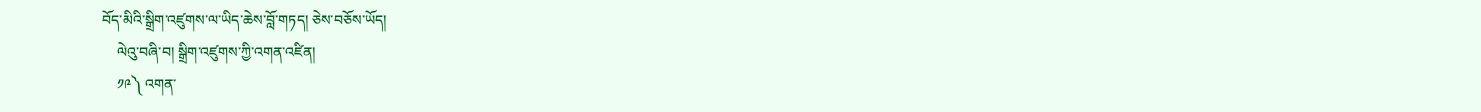བོད་མིའི་སྒྲིག་འཛུགས་ལ་ཡིད་ཆེས་བློ་གཏད། ཅེས་བཅོས་ཡོད།
    ལེའུ་བཞི་བ། སྒྲིག་འཛུགས་ཀྱི་འགན་འཛིན།
    ༡༩༽ འགན་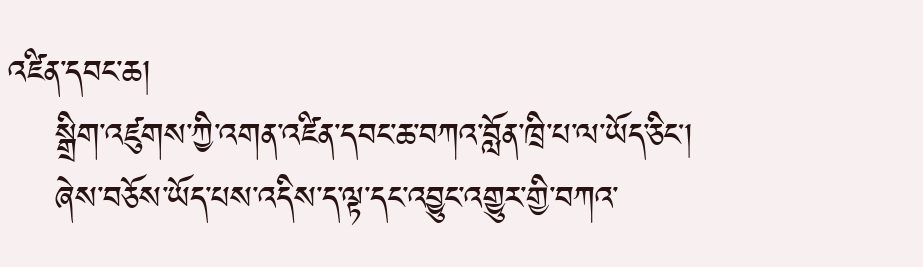འཛིན་དབང་ཆ།
    སྒྲིག་འཛུགས་ཀྱི་འགན་འཛིན་དབང་ཆ་བཀའ་བློན་ཁྲི་པ་ལ་ཡོད་ཅིང།
    ཞེས་བཅོས་ཡོད་པས་འདིས་ད་ལྟ་དང་འབྱུང་འགྱུར་གྱི་བཀའ་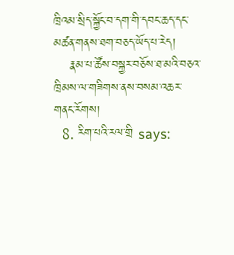ཁྲིའམ་སྲིད་སྐྱོང་བ་དག་གི་དབང་ཆད་དང་མཚན་གནས་ཐག་བཅད་ཡོད་པ་རེད།
    རྣམ་པ་ཚོས་བསྐྱར་བཅོས་ཐ་མའི་བཅའ་ཁྲིམས་ལ་གཟིགས་ནས་བསམ་འཆར་གནང་རོགས།
  8. རིག་པའི་རལ་གྲི says: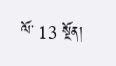ལོ་ 13 སྔོན།